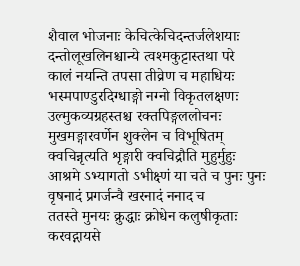शैवाल भोजनाः केचित्केचिदन्तर्जलेशयाः
दन्तोलूखलिनश्चान्ये त्वश्मकुट्टास्तथा परे
कालं नयन्ति तपसा तीव्रेण च महाधियः
भस्मपाण्डुरदिग्धाङ्गो नग्नो विकृतलक्षणः
उल्मुकव्यग्रहस्तश्च रक्तपिङ्गललोचनः
मुखमङ्गारवर्णेन शुक्लेन च विभूषितम्
क्वचिन्नृत्यति शृङ्गारी क्वचिद्रौति मुहुर्मुहुः
आश्रमे ऽभ्यागतो ऽभीक्ष्णं या चते च पुनः पुनः
वृषनादं प्रगर्जन्वै खरनादं ननाद च
ततस्ते मुनयः क्रुद्धाः क्रोधेन कलुषीकृताः
करवद्गायसे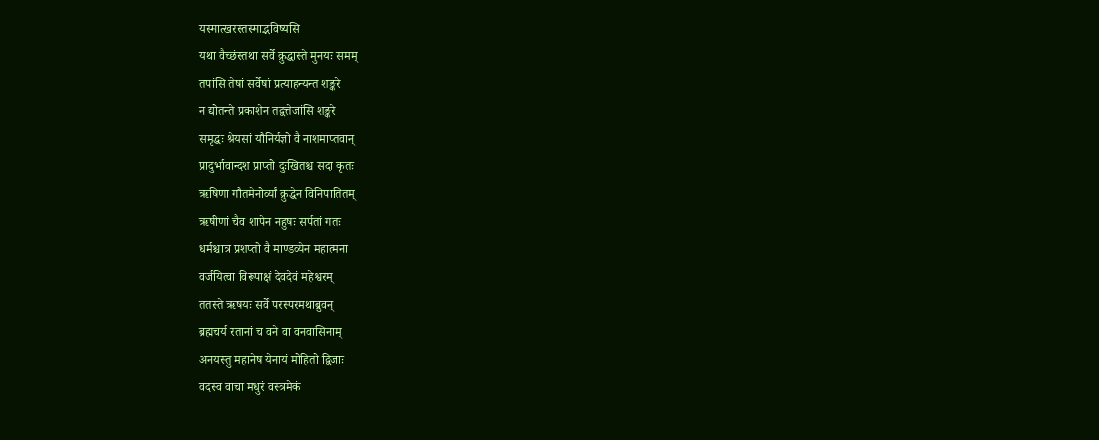यस्मात्खरस्तस्माद्भविष्यसि
यथा वैच्छंस्तथा सर्वे क्रुद्धास्ते मुनयः समम्
तपांसि तेषां सर्वेषां प्रत्याहन्यन्त शङ्करे
न द्योतन्ते प्रकाशेन तद्वत्तेजांसि शङ्करे
समृद्धः श्रेयसां यौनिर्यज्ञो वै नाशमाप्तवान्
प्रादुर्भावान्दश प्राप्तो दुःखितश्च सदा कृतः
ऋषिणा गौतमेनोर्व्यां क्रुद्धेन विनिपातितम्
ऋषीणां चैव शापेन नहुषः सर्पतां गतः
धर्मश्चात्र प्रशप्तो वै माण्डव्येन महात्मना
वर्जयित्वा विरूपाक्षं देवदेवं महेश्वरम्
ततस्ते ऋषयः सर्वे परस्परमथाब्रुवन्
ब्रह्मचर्य रतानां च वने वा वनवासिनाम्
अनयस्तु महानेष येनायं मोहितो द्विजाः
वदस्व वाचा मधुरं वस्त्रमेकं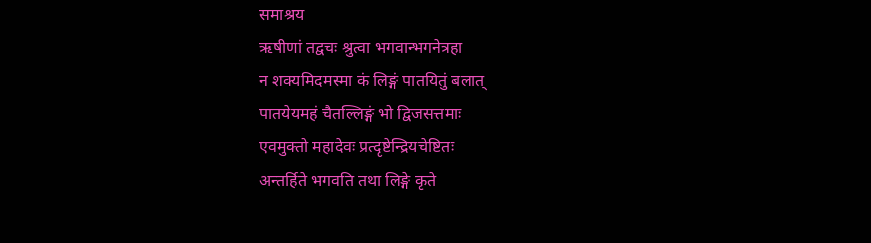समाश्रय
ऋषीणां तद्वचः श्रुत्वा भगवान्भगनेत्रहा
न शक्यमिदमस्मा कं लिङ्गं पातयितुं बलात्
पातयेयमहं चैतल्लिङ्गं भो द्विजसत्तमाः
एवमुक्तो महादेवः प्रत्दृष्टेन्द्रियचेष्टितः
अन्तर्हिते भगवति तथा लिङ्गे कृते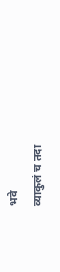भवे
व्याकुलं च तदा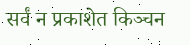सर्वं न प्रकाशेत किञ्चन